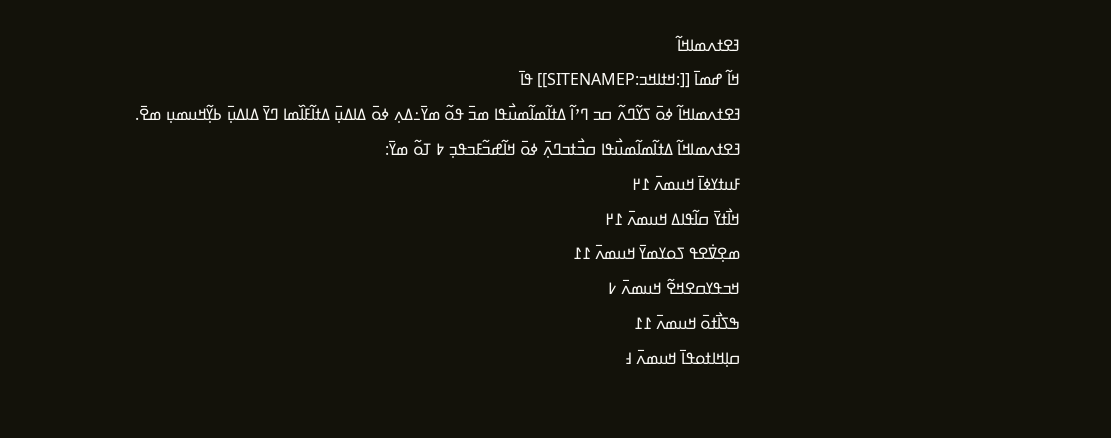ߔߐߙߍߘߊߞߊ߬
ߞߊ߬ ߝߘߊ߫ [[:ߞߙߊߞߏ:SITENAMEP]] ߟߊ߫
ߔߐߙߍߘߊߞߊ߬ ߦߋ߫ ߖߌ߬ߣߍ߬ ߛߏ ߣߴߊ߬ ߡߙߊ߬ߘߊ߬ߘߎ߯ߟߊ ߘߏ߫ ߟߋ߬ ߘߌ߫߸ߡߍ߲ ߦߋ߫ ߡߊߡߎ߲߫ ߡߙߊ߬ߓߊ߰ߘߊ ߣߌ߫ ߡߊߡߎ߲߫ ߕߌ߲߬ߞߎߘߎ߲ ߘߐ߫.
ߔߐߙߍߘߊߞߊ߬ ߡߙߊ߬ߘߊ߬ߘߎ߯ߟߊ ߛߏ߯ߙߏߣߍ߲߫ ߦߋ߫ ߞߊ߬ߝߏ߬ߓߏߟߏ߲ ߈ ߠߋ߬ ߘߌ߫:
ߓߎߙߌߦߊ߫ ߞߎߘߍ߫ ߁߂
ߞߊ߯ߙߌ߫ ߛߊ߬ߟߊߡ ߞߎߘߍ߫ ߁߂
ߘߐ߲ߜ߭ߐߟ ߖߋߌߘߌ߫ ߞߎߘߍ߫ ߁߁
ߞߏߟߌߛߐߞߐ߬ ߞߎߘߍ߫ ߇
ߒߖߊ߯ߙߋ߫ ߞߎߘߍ߫ ߁߁
ߛߊ߲ߞߊߙߋߟߊ߫ ߞߎߘߍ߫ ߃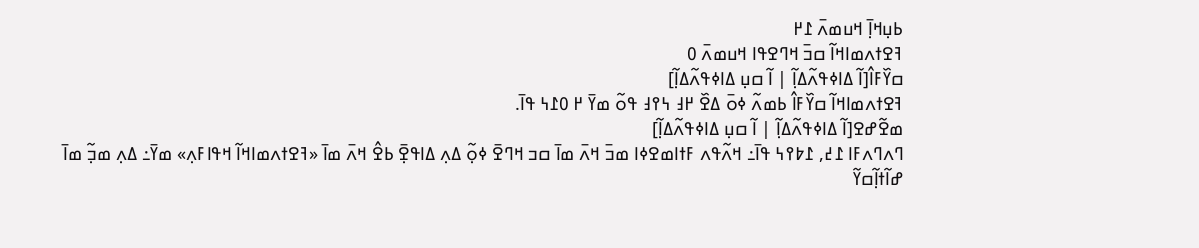ߕߎ߲ߞߊ߲߫ ߞߎߘߍ߫ ߁߂
ߔߐߙߍߘߊߞߊ߬ ߛߏ߫ ߞߣߐߟߊ ߞߎߘߍ߫ ߀
ߛߌ߰ߓߊ߮[ߊ߬ ߡߊߦߟߍ߬ߡߊ߲߬ | ߊ߬ ߛߎ߲ ߡߊߦߟߍ߬ߡߊ߲߬]
ߔߐߙߍߘߊߞߊ߬ ߛߌ߰ߓߊ߮ ߕߘߍ߬ ߦߋ߫ ߡߐ߰ ߂߃ ߆߉߃ ߟߋ߬ ߘߌ߫ ߂ ߀߁߆ ߟߊ߫.
ߘߐ߬ߝߐ[ߊ߬ ߡߊߦߟߍ߬ߡߊ߲߬ | ߊ߬ ߛߎ߲ ߡߊߦߟߍ߬ߡߊ߲߬]
ߣߍߣߍߓߊ ߁߄, ߁߈߉߆ ߟߊ߫߸ ߞߍ߬ߟߍ ߓߙߊߘߐߦߊ ߘߏ߫ ߞߍ߫ ߘߊ߫ ߛߏ ߞߣߐ߫ ߦߋ߲߬ ߡߍ߲ ߡߊߟߐ߲߫ ߕߐ߮ ߞߍ߫ ߘߊ߫ «ߔߐߙߍߘߊߞߊ߬ ߞߟߊߓߍ߲» ߘߌ߫߸ ߡߍ߲ ߘߏ߲߬ ߘߊ߫ ߝߊ߬ߙߊ߲߬ߛߌ߬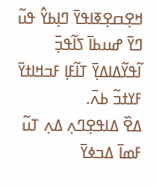ߞߐ߲ߛߐ߲ߧߊߟߌ߫ ߣߊ߲ߕߌ߮ ߟߎ߬ ߣߌ߫ ߝߎߕߊ߫ ߖߊ߬ߟߏ߲߫ ߊ߬ߟߌ߬ߡߊߡߌ߲߫ ߠߊ߬ߓߊ߲ ߓߏߞߊߙߌ߫ ߓߌߙߏ߬ ߕߍ߫.
ߡߐ߰ ߡߊߟߐ߲ߣߍ߲ ߡߍ߲ ߠߎ߬ ߓߘߊ߫ ߡߏߦߌ߫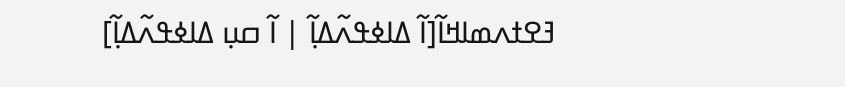ߔߐߙߍߘߊߞߊ߬[ߊ߬ ߡߊߦߟߍ߬ߡߊ߲߬ | ߊ߬ ߛߎ߲ ߡߊߦߟߍ߬ߡߊ߲߬]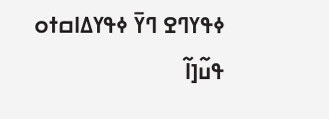ߦߟߌߣߐ ߣߌ߫ ߦߟߌߡߊߛߙߋ ߟߎ߬[ߊ߬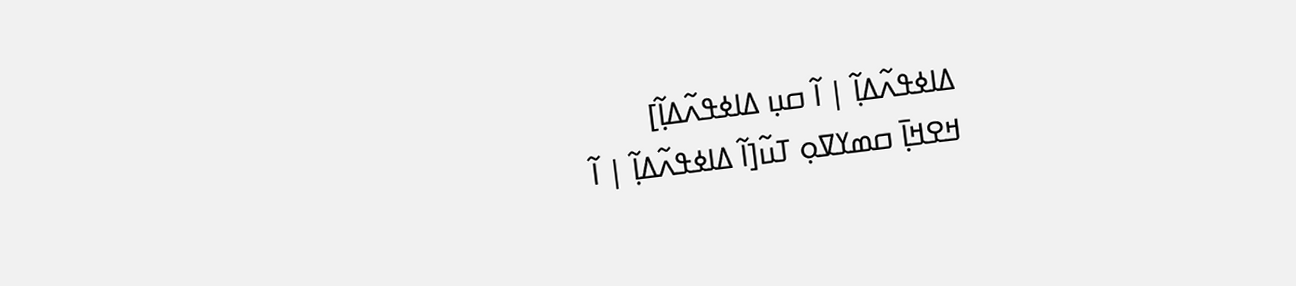ߡߊߦߟߍ߬ߡߊ߲߬ | ߊ߬ ߛߎ߲ ߡߊߦߟߍ߬ߡߊ߲߬]
ߞߐߞߊ߲߫ ߛߘߌߜߋ߲ ߠߎ߬[ߊ߬ ߡߊߦߟߍ߬ߡߊ߲߬ | ߊ߬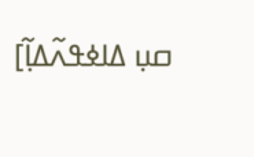ߛߎ߲ ߡߊߦߟߍ߬ߡߊ߲߬]